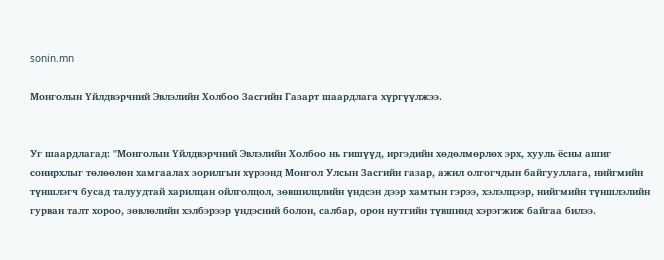sonin.mn

Монголын Үйлдвэрчний Эвлэлийн Холбоо Засгийн Газарт шаардлага хүргүүлжээ.


Уг шаардлагад: "Монголын Үйлдвэрчний Эвлэлийн Холбоо нь гишүүд, иргэдийн хөдөлмөрлөх эрх, хууль ёсны ашиг сонирхлыг төлөөлөн хамгаалах зорилгын хүрээнд Монгол Улсын Засгийн газар, ажил олгогчдын байгууллага, нийгмийн түншлэгч бусад талуудтай харилцан ойлголцол, зөвшилцлийн үндсэн дээр хамтын гэрээ, хэлэлцээр, нийгмийн түншлэлийн гурван талт хороо, зөвлөлийн хэлбэрээр үндэсний болон, салбар, орон нутгийн түвшинд хэрэгжиж байгаа билээ.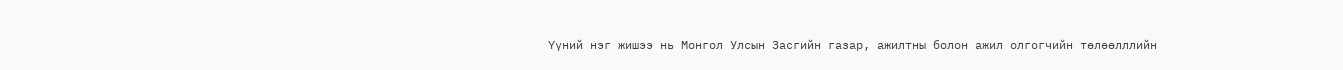Үүний нэг жишээ нь Монгол Улсын Засгийн газар, ажилтны болон ажил олгогчийн төлөөлллийн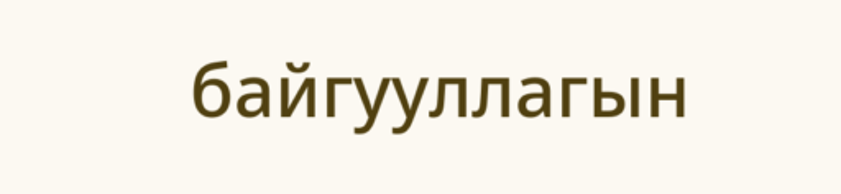байгууллагын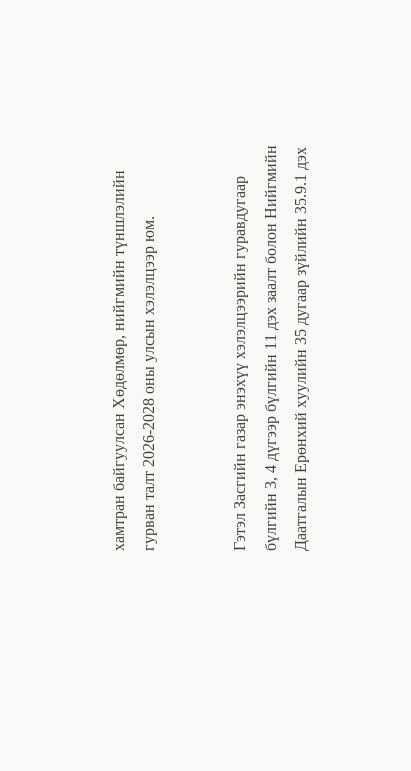хамтран байгуулсан Хөдөлмөр, нийгмийн түншлэлийн гурван талт 2026-2028 оны улсын хэлэлцээр юм.


Гэтэл Засгийн газар энэхүү хэлэлцээрийн гуравдугаар бүлгийн 3, 4 дүгээр бүлгийн 11 дэх заалт болон Нийгмийн Даатгалын Ерөнхий хуулийн 35 дугаар зүйлийн 35.9.1 дэх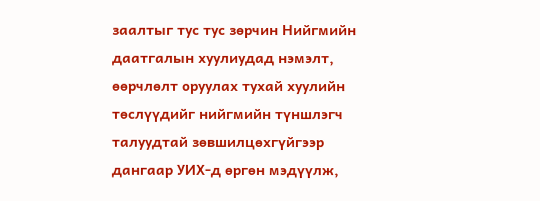заалтыг тус тус зөрчин Нийгмийн даатгалын хуулиудад нэмэлт, өөрчлөлт оруулах тухай хуулийн төслүүдийг нийгмийн түншлэгч талуудтай зөвшилцөхгүйгээр дангаар УИХ-д өргөн мэдүүлж,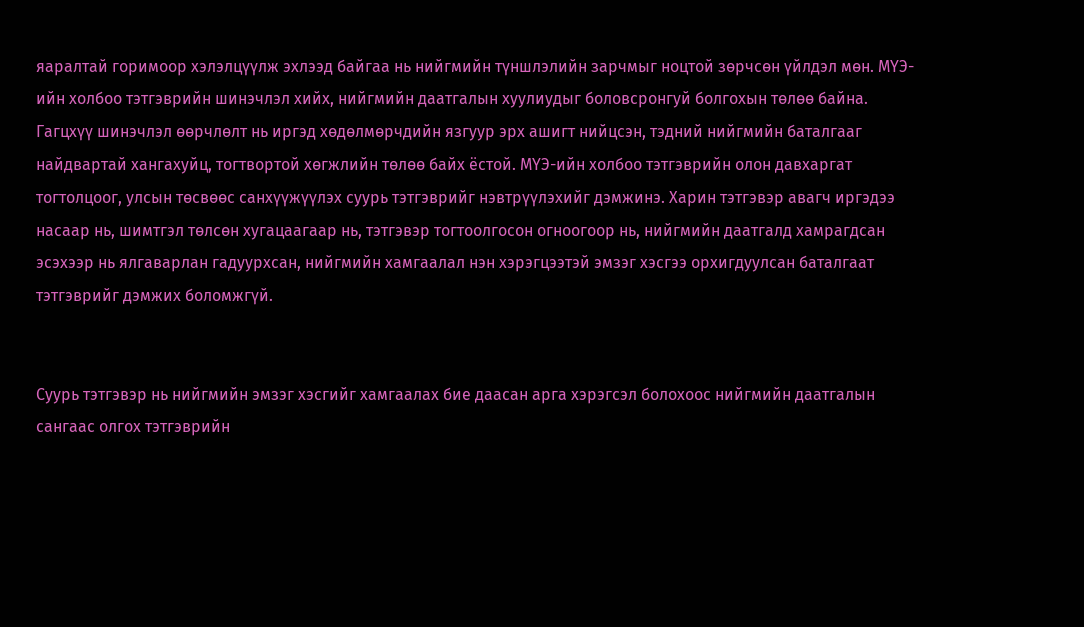яаралтай горимоор хэлэлцүүлж эхлээд байгаа нь нийгмийн түншлэлийн зарчмыг ноцтой зөрчсөн үйлдэл мөн. МҮЭ-ийн холбоо тэтгэврийн шинэчлэл хийх, нийгмийн даатгалын хуулиудыг боловсронгуй болгохын төлөө байна. Гагцхүү шинэчлэл өөрчлөлт нь иргэд хөдөлмөрчдийн язгуур эрх ашигт нийцсэн, тэдний нийгмийн баталгааг найдвартай хангахуйц, тогтвортой хөгжлийн төлөө байх ёстой. МҮЭ-ийн холбоо тэтгэврийн олон давхаргат тогтолцоог, улсын төсвөөс санхүүжүүлэх суурь тэтгэврийг нэвтрүүлэхийг дэмжинэ. Харин тэтгэвэр авагч иргэдээ насаар нь, шимтгэл төлсөн хугацаагаар нь, тэтгэвэр тогтоолгосон огноогоор нь, нийгмийн даатгалд хамрагдсан эсэхээр нь ялгаварлан гадуурхсан, нийгмийн хамгаалал нэн хэрэгцээтэй эмзэг хэсгээ орхигдуулсан баталгаат тэтгэврийг дэмжих боломжгүй.


Суурь тэтгэвэр нь нийгмийн эмзэг хэсгийг хамгаалах бие даасан арга хэрэгсэл болохоос нийгмийн даатгалын сангаас олгох тэтгэврийн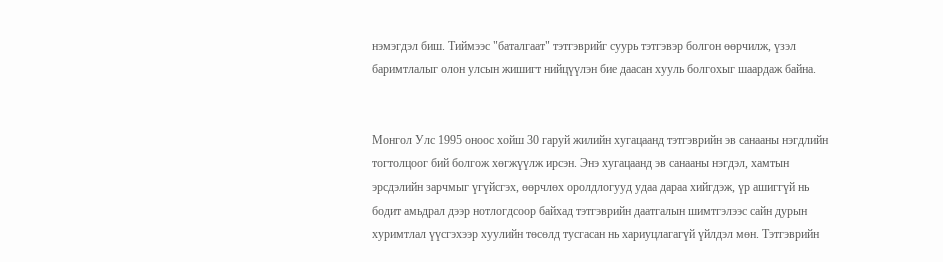нэмэгдэл биш. Тиймээс "баталгаат" тэтгэврийг суурь тэтгэвэр болгон өөрчилж, үзэл баримтлалыг олон улсын жишигт нийцүүлэн бие даасан хууль болгохыг шаардаж байна.


Монгол Улс 1995 оноос хойш 30 гаруй жилийн хугацаанд тэтгэврийн эв санааны нэгдлийн тогтолцоог бий болгож хөгжүүлж ирсэн. Энэ хугацаанд эв санааны нэгдэл, хамтын эрсдэлийн зарчмыг үгүйсгэх, өөрчлөх оролдлогууд удаа дараа хийгдэж, үр ашиггүй нь бодит амьдрал дээр нотлогдсоор байхад тэтгэврийн даатгалын шимтгэлээс сайн дурын хуримтлал үүсгэхээр хуулийн төсөлд тусгасан нь хариуцлагагүй үйлдэл мөн. Тэтгэврийн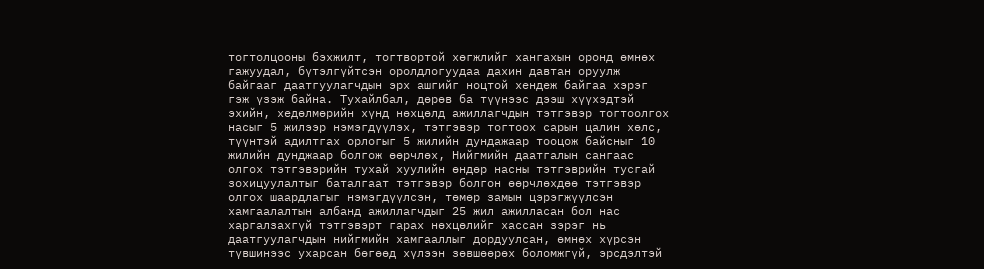тогтолцооны бэхжилт, тогтвортой хөгжлийг хангахын оронд өмнөх гажуудал, бүтэлгүйтсэн оролдлогуудаа дахин давтан оруулж байгааг даатгуулагчдын эрх ашгийг ноцтой хендеж байгаа хэрэг гэж үзэж байна. Тухайлбал, дөрөв ба түүнээс дээш хүүхэдтэй эхийн, хедөлмөрийн хүнд нөхцөлд ажиллагчдын тэтгэвэр тогтоолгох насыг 5 жилээр нэмэгдүүлэх, тэтгэвэр тогтоох сарын цалин хөлс, түүнтэй адилтгах орлогыг 5 жилийн дундажаар тооцож байсныг 10 жилийн дунджаар болгож өөрчлөх, Нийгмийн даатгалын сангаас олгох тэтгэвэрийн тухай хуулийн өндөр насны тэтгэврийн тусгай зохицуулалтыг баталгаат тэтгэвэр болгон өөрчлөхдөө тэтгэвэр олгох шаардлагыг нэмэгдүүлсэн, төмөр замын цэрэгжүүлсэн хамгаалалтын албанд ажиллагчдыг 25 жил ажилласан бол нас харгалзахгүй тэтгэвэрт гарах нөхцөлийг хассан зэрэг нь даатгуулагчдын нийгмийн хамгааллыг дордуулсан, өмнөх хүрсэн түвшинээс ухарсан бөгөөд хүлээн зөвшөөрөх боломжгүй, эрсдэлтэй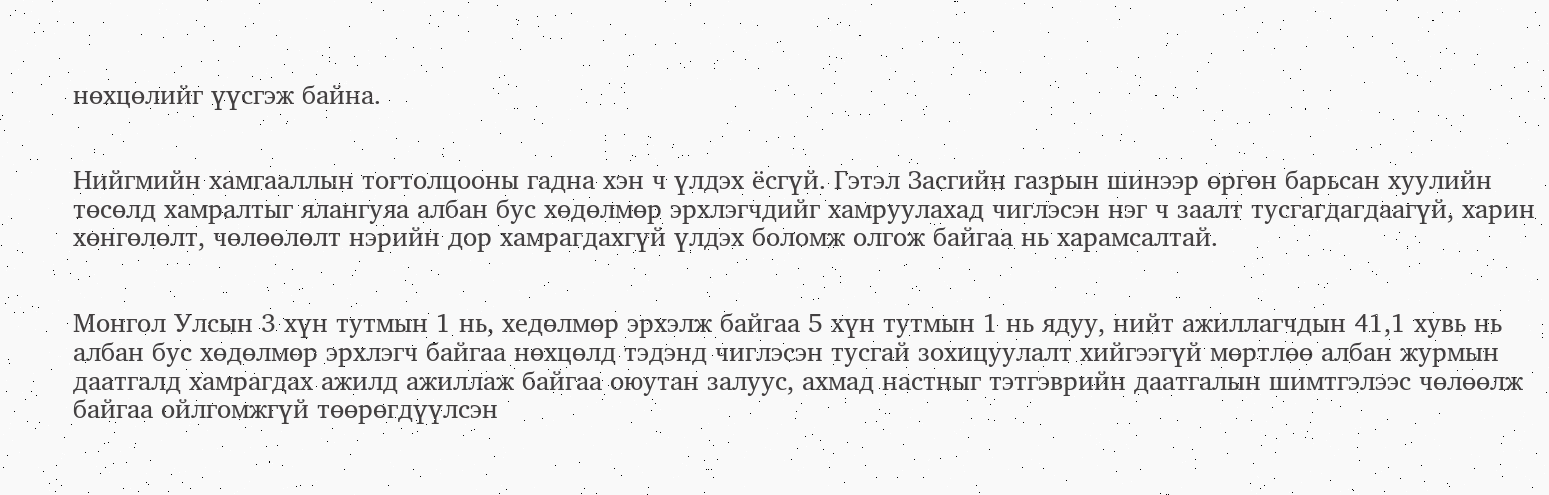нөхцөлийг үүсгэж байна.


Нийгмийн хамгааллын тогтолцооны гадна хэн ч үлдэх ёсгүй. Гэтэл Засгийн газрын шинээр өргөн барьсан хуулийн төсөлд хамралтыг ялангуяа албан бус хөдөлмөр эрхлэгчдийг хамруулахад чиглэсэн нэг ч заалт тусгагдагдаагүй, харин хөнгөлөлт, чөлөөлөлт нэрийн дор хамрагдахгүй үлдэх боломж олгож байгаа нь харамсалтай.


Монгол Улсын 3 хүн тутмын 1 нь, хедөлмөр эрхэлж байгаа 5 хүн тутмын 1 нь ядуу, нийт ажиллагчдын 41,1 хувь нь албан бус хөдөлмөр эрхлэгч байгаа нөхцөлд тэдэнд чиглэсэн тусгай зохицуулалт хийгээгүй мөртлөө албан журмын даатгалд хамрагдах ажилд ажиллаж байгаа оюутан залуус, ахмад настныг тэтгэврийн даатгалын шимтгэлээс чөлөөлж байгаа ойлгомжгүй төөрөгдүүлсэн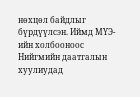нөхцөл байдлыг бүрдүүлсэн. Иймд МҮЭ-ийн холбооноос Нийгмийн даатгалын хуулиудад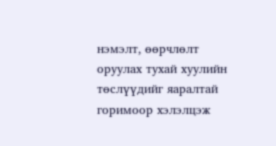нэмэлт, өөрчлөлт оруулах тухай хуулийн төслүүдийг яаралтай горимоор хэлэлцэж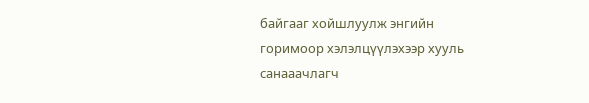байгааг хойшлуулж энгийн горимоор хэлэлцүүлэхээр хууль санааачлагч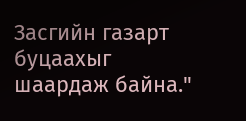Засгийн газарт буцаахыг шаардаж байна."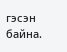гэсэн байна.